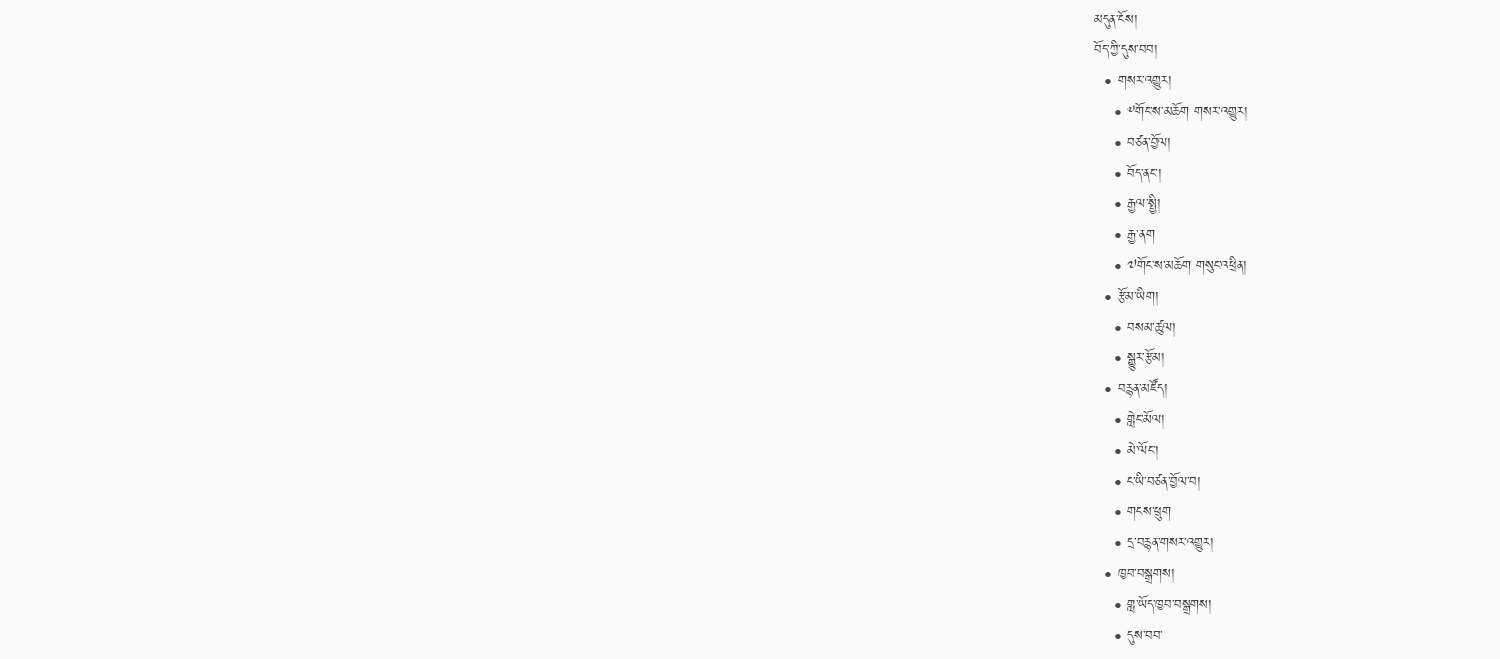མདུན་ངོས།
བོད་ཀྱི་དུས་བབ།
  • གསར་འགྱུར།
    • ༸གོང་ས་མཆོག གསར་འགྱུར།
    • བཙན་བྱོལ།
    • བོད་ནང་།
    • རྒྱལ་སྤྱི།
    • རྒྱ་ནག
    • ༧གོང་ས་མཆོག གསུང་འཕྲིན།
  • རྩོམ་ཡིག།
    • བསམ་ཚུལ།
    • སྒྱུར་རྩོམ།
  • བརྙན་མཛོད།
    • གླེང་མོལ།
    • མེ་ལོང་།
    • ང་ཡི་བཙན་བྱོལ་བ།
    • གངས་ཕྲུག
    • དྲ་བརྙན་གསར་འགྱུར།
  • ཁྱབ་བསྒྲགས།
    • གླ་ཡོད་ཁྱབ་བསྒྲགས།
    • དུས་བབ་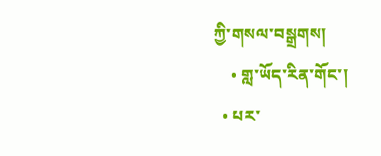ཀྱི་གསལ་བསྒྲགས།
    • གླ་ཡོད་རིན་གོང་།
  • པར་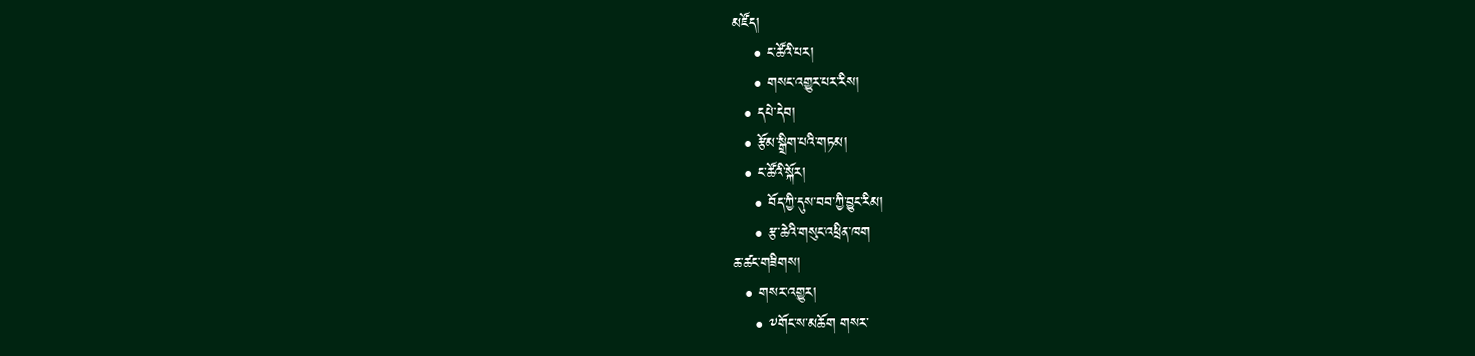མཛོད།
    • ང་ཚོའི་པར།
    • གསང་འགྱུར་པར་རིས།
  • དཔེ་དེབ།
  • རྩོམ་སྒྲིག་པའི་གཏམ།
  • ང་ཚོའི་སྐོར།
    • བོད་ཀྱི་དུས་བབ་ཀྱི་བྱུང་རིམ།
    • རྩ་ཆེའི་གསུང་འཕྲིན་ཁག
ཆ་ཚང་གཟིགས།
  • གསར་འགྱུར།
    • ༸གོང་ས་མཆོག གསར་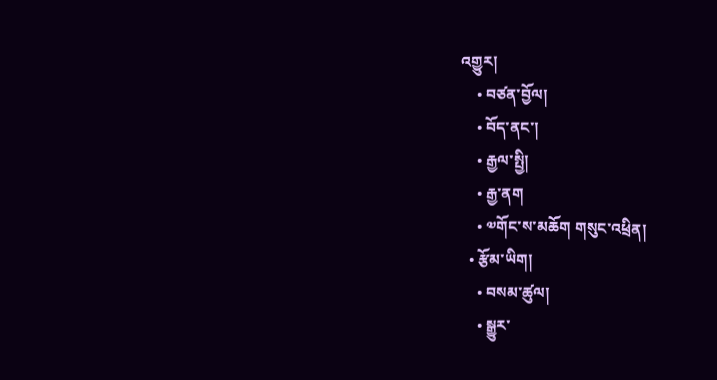འགྱུར།
    • བཙན་བྱོལ།
    • བོད་ནང་།
    • རྒྱལ་སྤྱི།
    • རྒྱ་ནག
    • ༧གོང་ས་མཆོག གསུང་འཕྲིན།
  • རྩོམ་ཡིག།
    • བསམ་ཚུལ།
    • སྒྱུར་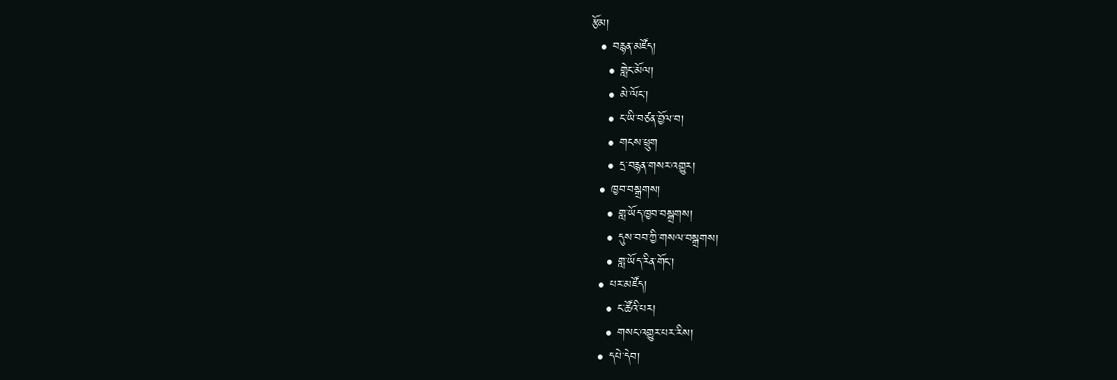རྩོམ།
  • བརྙན་མཛོད།
    • གླེང་མོལ།
    • མེ་ལོང་།
    • ང་ཡི་བཙན་བྱོལ་བ།
    • གངས་ཕྲུག
    • དྲ་བརྙན་གསར་འགྱུར།
  • ཁྱབ་བསྒྲགས།
    • གླ་ཡོད་ཁྱབ་བསྒྲགས།
    • དུས་བབ་ཀྱི་གསལ་བསྒྲགས།
    • གླ་ཡོད་རིན་གོང་།
  • པར་མཛོད།
    • ང་ཚོའི་པར།
    • གསང་འགྱུར་པར་རིས།
  • དཔེ་དེབ།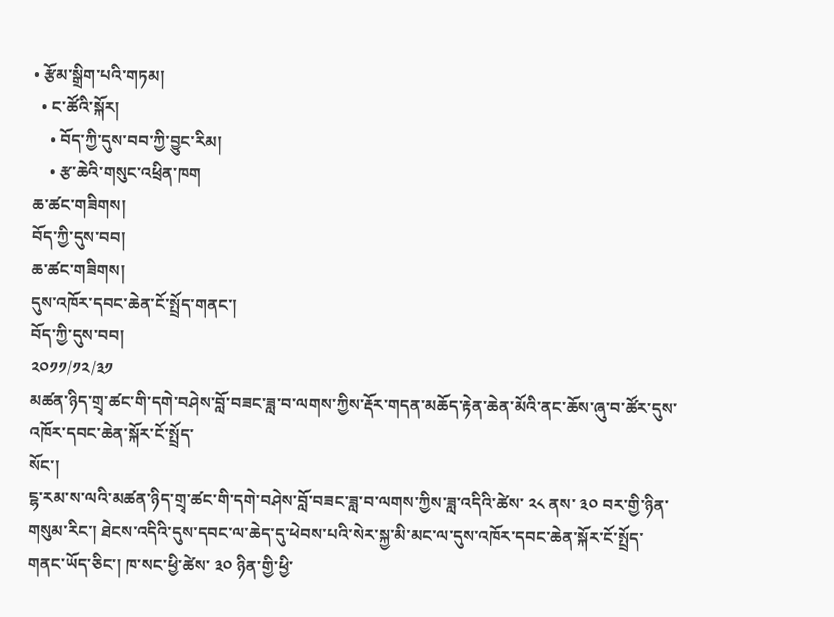• རྩོམ་སྒྲིག་པའི་གཏམ།
  • ང་ཚོའི་སྐོར།
    • བོད་ཀྱི་དུས་བབ་ཀྱི་བྱུང་རིམ།
    • རྩ་ཆེའི་གསུང་འཕྲིན་ཁག
ཆ་ཚང་གཟིགས།
བོད་ཀྱི་དུས་བབ།
ཆ་ཚང་གཟིགས།
དུས་འཁོར་དབང་ཆེན་ངོ་སྤྲོད་གནང་།
བོད་ཀྱི་དུས་བབ།
༢༠༡༡/༡༢/༣༡
མཚན་ཉིད་གྲྭ་ཚང་གི་དགེ་བཤེས་བློ་བཟང་ཟླ་བ་ལགས་ཀྱིས་རྡོར་གདན་མཆོད་རྟེན་ཆེན་མོའི་ནང་ཆོས་ཞུ་བ་ཚོར་དུས་འཁོར་དབང་ཆེན་སྐོར་ངོ་སྤྲོད་
སོང་།
ངྷ་རམ་ས་ལའི་མཚན་ཉིད་གྲྭ་ཚང་གི་དགེ་བཤེས་བློ་བཟང་ཟླ་བ་ལགས་ཀྱིས་ཟླ་འདིའི་ཚེས་ ༢༨ ནས་ ༣༠ བར་གྱི་ཉིན་གསུམ་རིང་། ཐེངས་འདིའི་དུས་དབང་ལ་ཆེད་དུ་ཕེབས་པའི་སེར་སྐྱ་མི་མང་ལ་དུས་འཁོར་དབང་ཆེན་སྐོར་ངོ་སྤྲོད་གནང་ཡོད་ཅིང་། ཁ་སང་ཕྱི་ཚེས་ ༣༠ ཉིན་གྱི་ཕྱི་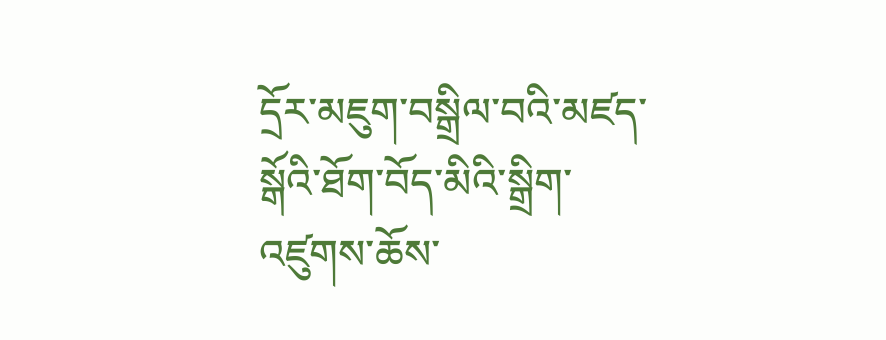དྲོར་མཇུག་བསྒྲིལ་བའི་མཛད་སྒོའི་ཐོག་བོད་མིའི་སྒྲིག་འཛུགས་ཆོས་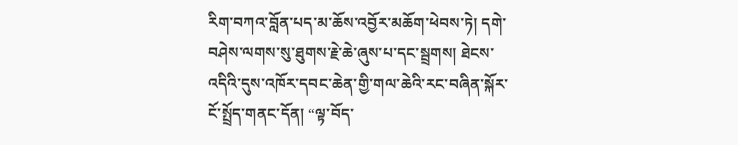རིག་བཀའ་བློན་པད་མ་ཆོས་འབྱོར་མཆོག་ཕེབས་ཏེ། དགེ་བཤེས་ལགས་སུ་ཐུགས་རྗེ་ཆེ་ཞུས་པ་དང་སྦྲགས། ཐེངས་འདིའི་དུས་འཁོར་དབང་ཆེན་གྱི་གལ་ཆེའི་རང་བཞིན་སྐོར་ངོ་སྤྲོད་གནང་དོན། “ལྟ་བོད་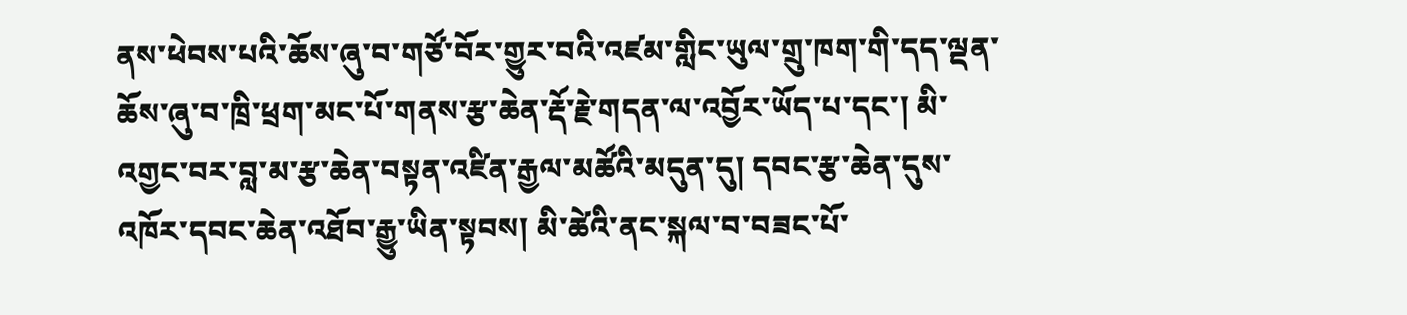ནས་ཕེབས་པའི་ཆོས་ཞུ་བ་གཙོ་བོར་གྱུར་བའི་འཛམ་གླིང་ཡུལ་གྲུ་ཁག་གི་དད་ལྡན་ཆོས་ཞུ་བ་ཁྲི་ཕྲག་མང་པོ་གནས་རྩ་ཆེན་རྡོ་རྗེ་གདན་ལ་འབྱོར་ཡོད་པ་དང་། མི་འགྱང་བར་བླ་མ་རྩ་ཆེན་བསྟན་འཛིན་རྒྱལ་མཚོའི་མདུན་དུ། དབང་རྩ་ཆེན་དུས་འཁོར་དབང་ཆེན་འཐོབ་རྒྱུ་ཡིན་སྟབས། མི་ཚེའི་ནང་སྐལ་བ་བཟང་པོ་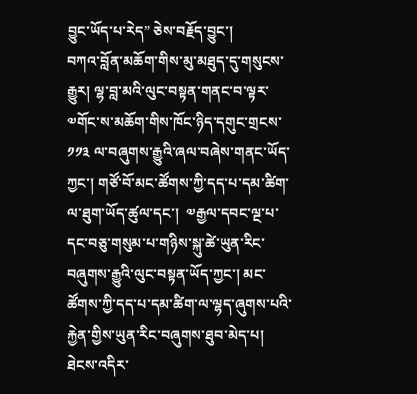བྱུང་ཡོད་པ་རེད” ཅེས་བརྗོད་བྱུང་།
བཀའ་བློན་མཆོག་གིས་མུ་མཐུད་དུ་གསུངས་རྒྱུར། ལྷ་བླ་མའི་ལུང་བསྟན་གནང་བ་ལྟར་༧གོང་ས་མཆོག་གིས་ཁོང་ཉིད་དགུང་གྲངས་ ༡༡༣ ལ་བཞུགས་རྒྱུའི་ཞལ་བཞེས་གནང་ཡོད་ཀྱང་། གཙོ་བོ་མང་ཚོགས་ཀྱི་དད་པ་དམ་ཚིག་ལ་ཐུག་ཡོད་ཚུལ་དང་།  ༧རྒྱལ་དབང་ལྔ་པ་དང་བཅུ་གསུམ་པ་གཉིས་སྐུ་ཚེ་ཡུན་རིང་བཞུགས་རྒྱུའི་ལུང་བསྟན་ཡོད་ཀྱང་། མང་ཚོགས་ཀྱི་དད་པ་དམ་ཚིག་ལ་ལྷད་ཞུགས་པའི་རྐྱེན་གྱིས་ཡུན་རིང་བཞུགས་ཐུབ་མེད་པ། ཐེངས་འདིར་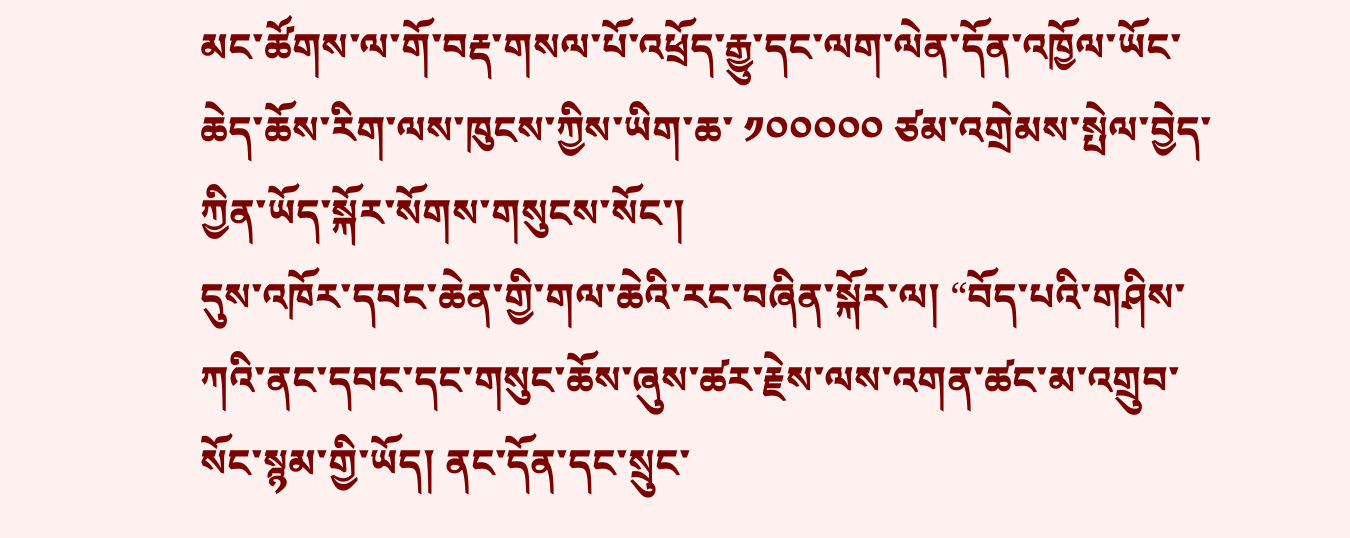མང་ཚོགས་ལ་གོ་བརྡ་གསལ་པོ་འཕྲོད་རྒྱུ་དང་ལག་ལེན་དོན་འཁྱོལ་ཡོང་ཆེད་ཆོས་རིག་ལས་ཁུངས་ཀྱིས་ཡིག་ཆ་ ༡༠༠༠༠༠ ཙམ་འགྲེམས་སྤེལ་བྱེད་ཀྱིན་ཡོད་སྐོར་སོགས་གསུངས་སོང་།
དུས་འཁོར་དབང་ཆེན་གྱི་གལ་ཆེའི་རང་བཞིན་སྐོར་ལ། “བོད་པའི་གཤིས་ཀའི་ནང་དབང་དང་གསུང་ཆོས་ཞུས་ཚར་རྗེས་ལས་འགན་ཚང་མ་འགྲུབ་སོང་སྙམ་གྱི་ཡོད། ནང་དོན་དང་སྲུང་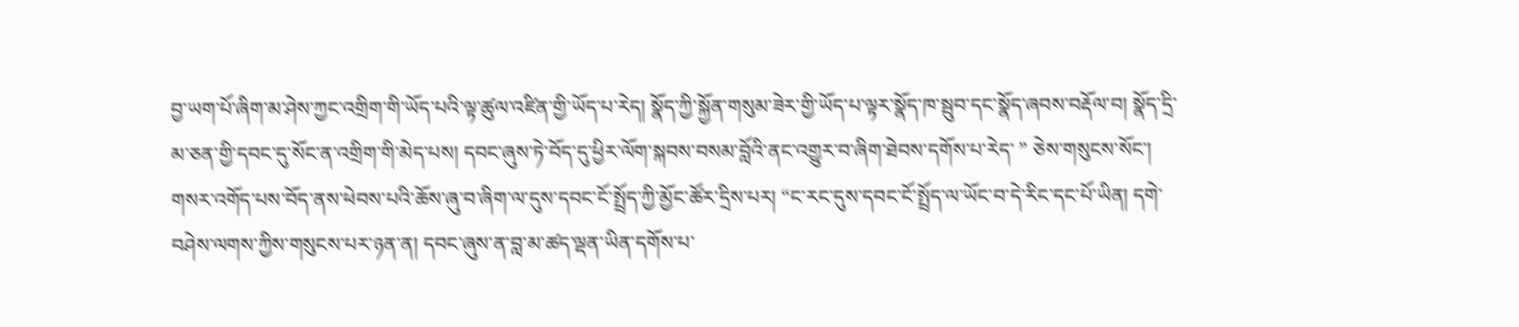བྱ་ཡག་པོ་ཞིག་མ་ཤེས་ཀྱང་འགྲིག་གི་ཡོད་པའི་ལྟ་ཚུལ་འཛིན་གྱི་ཡོད་པ་རེད། སྣོད་ཀྱི་སྐྱོན་གསུམ་ཟེར་གྱི་ཡོད་པ་ལྟར་སྣོད་ཁ་སྦུབ་དང་སྣོད་ཞབས་བརྡོལ་བ། སྣོད་དྲི་མ་ཅན་གྱི་དབང་དུ་སོང་ན་འགྲིག་གི་མེད་པས། དབང་ཞུས་ཏེ་བོད་དུ་ཕྱིར་ལོག་སྐབས་བསམ་བློའི་ནང་འགྱུར་བ་ཞིག་ཐེབས་དགོས་པ་རེད་ ” ཅེས་གསུངས་སོང་།
གསར་འགོད་པས་བོད་ནས་ཕེབས་པའི་ཆོས་ཞུ་བ་ཞིག་ལ་དུས་དབང་ངོ་སྤྲོད་ཀྱི་མྱོང་ཚོར་དྲིས་པར། “ང་རང་དུས་དབང་ངོ་སྤྲོད་ལ་ཡོང་བ་དེ་རིང་དང་པོ་ཡིན། དགེ་བཤེས་ལགས་ཀྱིས་གསུངས་པར་ཉན་ན། དབང་ཞུས་ན་བླ་མ་ཚད་ལྡན་ཡིན་དགོས་པ་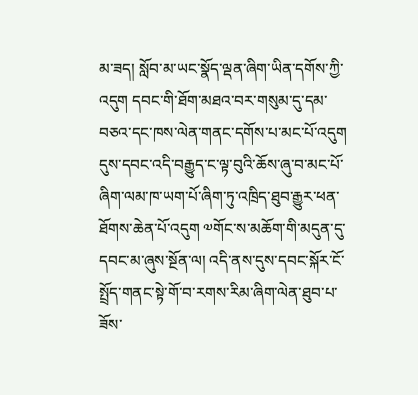མ་ཟད། སློབ་མ་ཡང་སྣོད་ལྡན་ཞིག་ཡིན་དགོས་ཀྱི་འདུག དབང་གི་ཐོག་མཐའ་བར་གསུམ་དུ་དམ་བཅའ་དང་ཁས་ལེན་གནང་དགོས་པ་མང་པོ་འདུག དུས་དབང་འདི་བརྒྱུད་ང་ལྟ་བུའི་ཆོས་ཞུ་བ་མང་པོ་ཞིག་ལམ་ཁ་ཡག་པོ་ཞིག་ཏུ་འཁྲིད་ཐུབ་རྒྱུར་ཕན་ཐོགས་ཆེན་པོ་འདུག ༧གོང་ས་མཆོག་གི་མདུན་དུ་དབང་མ་ཞུས་སྔོན་ལ། འདི་ནས་དུས་དབང་སྐོར་ངོ་སྤྲོད་གནང་སྟེ་གོ་བ་རགས་རིམ་ཞིག་ལེན་ཐུབ་པ་ཟོས་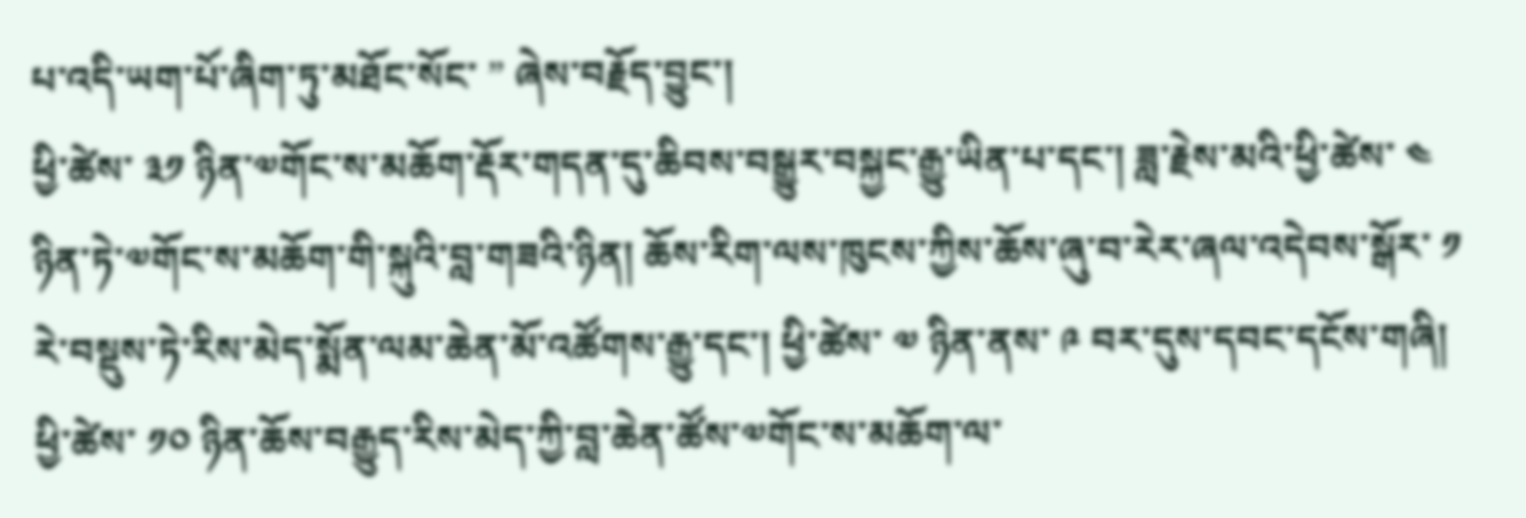པ་འདི་ཡག་པོ་ཞིག་ཏུ་མཐོང་སོང་ ” ཞེས་བརྗོད་བྱུང་།
ཕྱི་ཚེས་ ༣༡ ཉིན་༧གོང་ས་མཆོག་རྡོར་གདན་དུ་ཆིབས་བསྒྱུར་བསྐྱང་རྒྱུ་ཡིན་པ་དང་། ཟླ་རྗེས་མའི་ཕྱི་ཚེས་ ༤ ཉིན་ཏེ་༧གོང་ས་མཆོག་གི་སྐུའི་བླ་གཟའི་ཉིན། ཆོས་རིག་ལས་ཁུངས་ཀྱིས་ཆོས་ཞུ་བ་རེར་ཞལ་འདེབས་སྒོར་ ༡ རེ་བསྡུས་ཏེ་རིས་མེད་སྨོན་ལམ་ཆེན་མོ་འཚོགས་རྒྱུ་དང་། ཕྱི་ཚེས་ ༧ ཉིན་ནས་ ༩ བར་དུས་དབང་དངོས་གཞི། ཕྱི་ཚེས་ ༡༠ ཉིན་ཆོས་བརྒྱུད་རིས་མེད་ཀྱི་བླ་ཆེན་ཚོས་༧གོང་ས་མཆོག་ལ་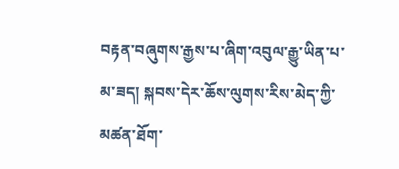བརྟན་བཞུགས་རྒྱས་པ་ཞིག་འབུལ་རྒྱུ་ཡིན་པ་མ་ཟད། སྐབས་དེར་ཆོས་ལུགས་རིས་མེད་ཀྱི་མཚན་ཐོག་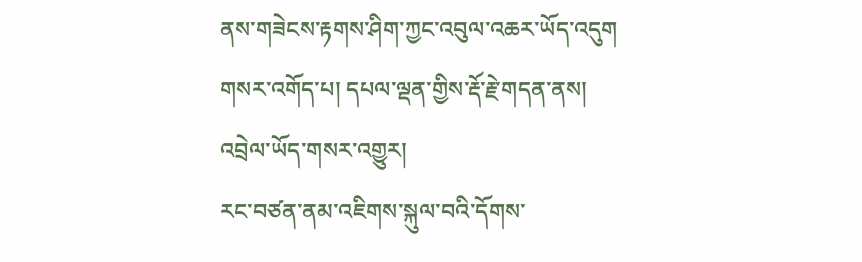ནས་གཟེངས་རྟགས་ཤིག་ཀྱང་འབུལ་འཆར་ཡོད་འདུག
གསར་འགོད་པ། དཔལ་ལྡན་གྱིས་རྡོ་རྗེ་གདན་ནས།
འབྲེལ་ཡོད་གསར་འགྱུར།
རང་བཙན་ནམ་འཇིགས་སྐུལ་བའི་དོགས་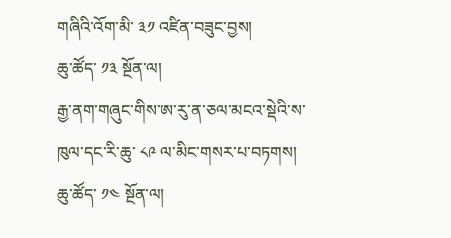གཞིའི་འོག་མི་ ༣༡ འཛིན་བཟུང་བྱས།
ཆུ་ཚོད་ ༡༣ སྔོན་ལ།
རྒྱ་ནག་གཞུང་གིས་ཨ་རུ་ན་ཅལ་མངའ་སྡེའི་ས་ཁུལ་དང་རི་ཆུ་ ༨༩ ལ་མིང་གསར་པ་བཏགས།
ཆུ་ཚོད་ ༡༤ སྔོན་ལ།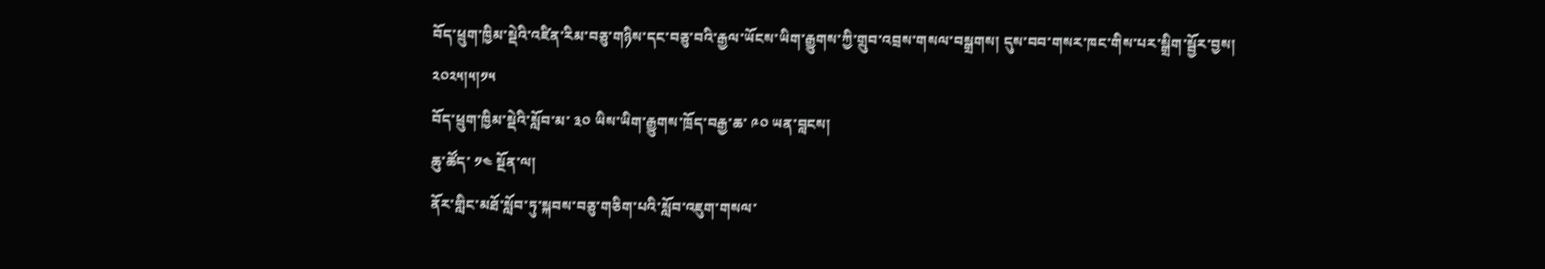བོད་ཕྲུག་ཁྱིམ་སྡེའི་འཛིན་རིམ་བཅུ་གཉིས་དང་བཅུ་བའི་རྒྱལ་ཡོངས་ཡིག་རྒྱུགས་ཀྱི་གྲུབ་འབྲས་གསལ་བསྒྲགས། དུས་བབ་གསར་ཁང་གིས་པར་སྒྲིག་སྦྱོར་བྱས། ༢༠༢༥།༥།༡༥
བོད་ཕྲུག་ཁྱིམ་སྡེའི་སློབ་མ་ ༣༠ ཡིས་ཡིག་རྒྱུགས་ཁྲོད་བརྒྱ་ཆ་ ༩༠ ཡན་བླངས།
ཆུ་ཚོད་ ༡༤ སྔོན་ལ།
ནོར་གླིང་མཐོ་སློབ་ཏུ་སྐབས་བཅུ་གཅིག་པའི་སློབ་འཇུག་གསལ་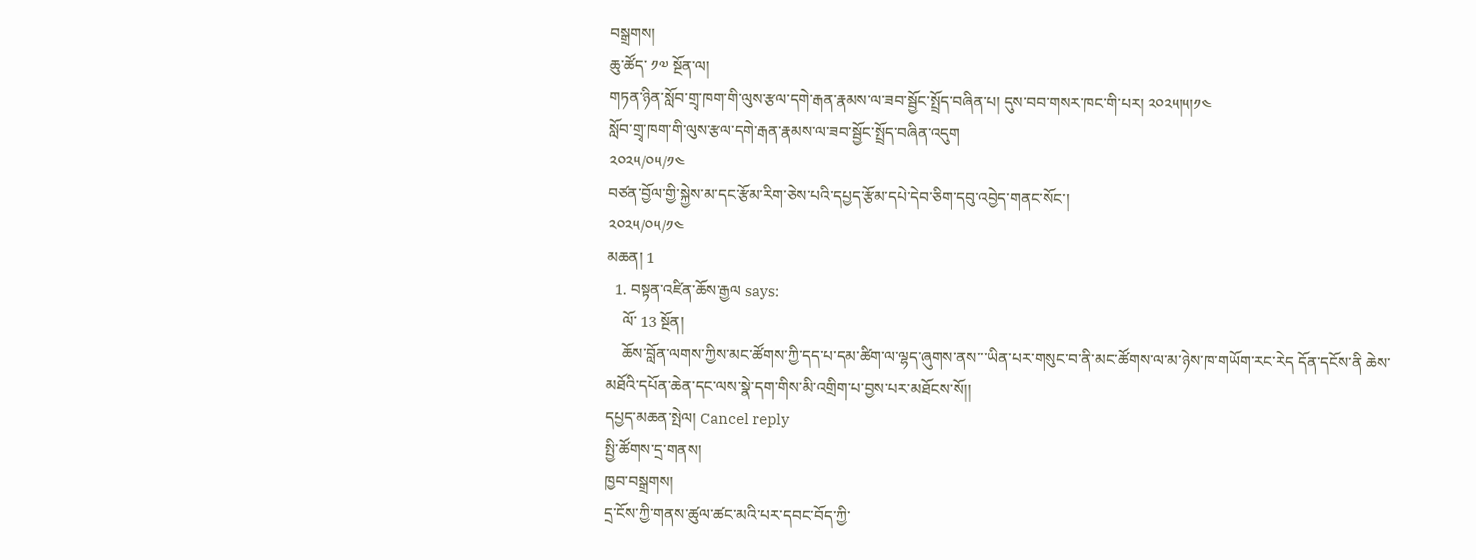བསྒྲགས།
ཆུ་ཚོད་ ༡༧ སྔོན་ལ།
གཏན་ཉིན་སློབ་གྲྭ་ཁག་གི་ལུས་རྩལ་དགེ་རྒན་རྣམས་ལ་ཟབ་སྦྱོང་སྤྲོད་བཞིན་པ། དུས་བབ་གསར་ཁང་གི་པར། ༢༠༢༥།༥།༡༤
སློབ་གྲྭ་ཁག་གི་ལུས་རྩལ་དགེ་རྒན་རྣམས་ལ་ཟབ་སྦྱོང་སྤྲོད་བཞིན་འདུག
༢༠༢༥/༠༥/༡༤
བཙན་བྱོལ་གྱི་སྐྱེས་མ་དང་རྩོམ་རིག་ཅེས་པའི་དཔྱད་རྩོམ་དཔེ་དེབ་ཅིག་དབུ་འབྱེད་གནང་སོང་།
༢༠༢༥/༠༥/༡༤
མཆན། 1
  1. བསྟན་འཛིན་ཆོས་རྒྱལ says:
    ལོ་ 13 སྔོན།
    ཆོས་བློན་ལགས་ཀྱིས་མང་ཚོགས་ཀྱི་དད་པ་དམ་ཚིག་ལ་ལྷད་ཞུགས་ནས་་་ཡིན་པར་གསུང་བ་ནི་མང་ཚོགས་ལ་མ་ཉེས་ཁ་གཡོག་རང་རེད དོན་དངོས་ནི ཆེས་མཐོའི་དཔོན་ཆེན་དང་ལས་སྣེ་དག་གིས་མི་འགྲིག་པ་བྱས་པར་མཐོངས་སོ།།
དཔྱད་མཆན་སྤེལ། Cancel reply
སྤྱི་ཚོགས་དྲ་གནས།
ཁྱབ་བསྒྲགས།
དྲ་ངོས་ཀྱི་གནས་ཚུལ་ཚང་མའི་པར་དབང་བོད་ཀྱི་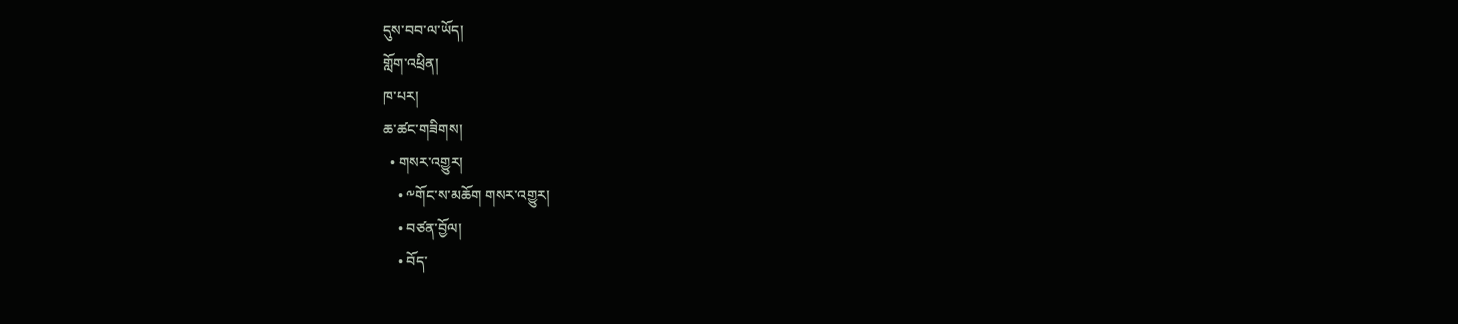དུས་བབ་ལ་ཡོད།
གློག་འཕྲིན།
ཁ་པར།
ཆ་ཚང་གཟིགས།
  • གསར་འགྱུར།
    • ༸གོང་ས་མཆོག གསར་འགྱུར།
    • བཙན་བྱོལ།
    • བོད་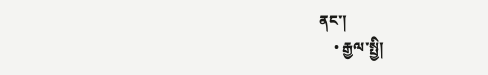ནང་།
    • རྒྱལ་སྤྱི།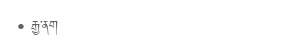• རྒྱ་ནག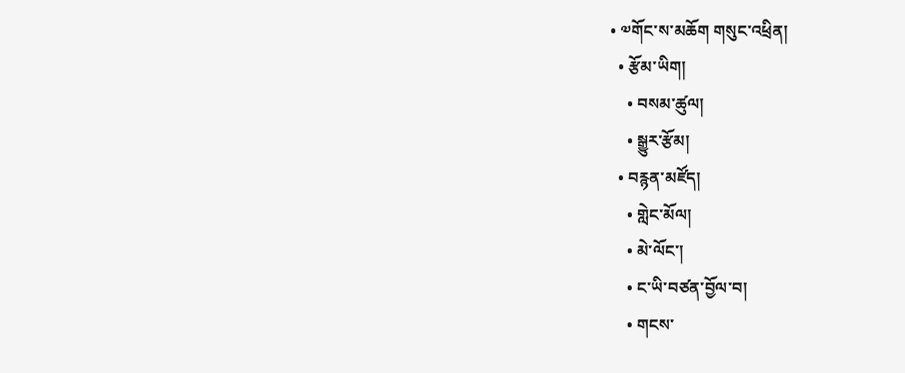• ༧གོང་ས་མཆོག གསུང་འཕྲིན།
  • རྩོམ་ཡིག།
    • བསམ་ཚུལ།
    • སྒྱུར་རྩོམ།
  • བརྙན་མཛོད།
    • གླེང་མོལ།
    • མེ་ལོང་།
    • ང་ཡི་བཙན་བྱོལ་བ།
    • གངས་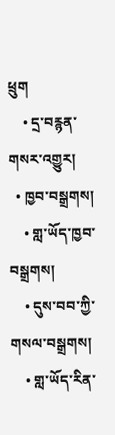ཕྲུག
    • དྲ་བརྙན་གསར་འགྱུར།
  • ཁྱབ་བསྒྲགས།
    • གླ་ཡོད་ཁྱབ་བསྒྲགས།
    • དུས་བབ་ཀྱི་གསལ་བསྒྲགས།
    • གླ་ཡོད་རིན་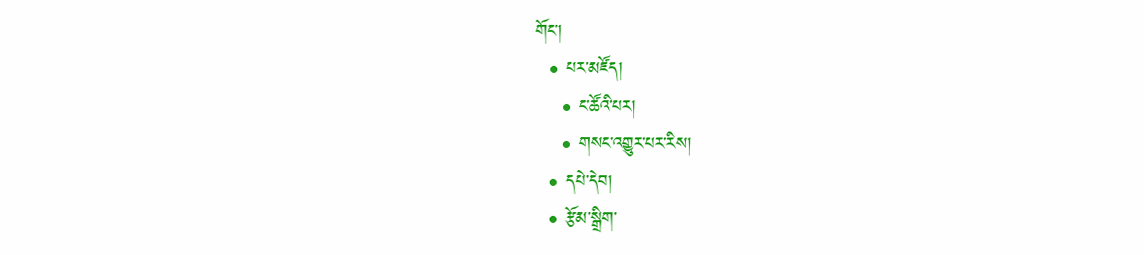གོང་།
  • པར་མཛོད།
    • ང་ཚོའི་པར།
    • གསང་འགྱུར་པར་རིས།
  • དཔེ་དེབ།
  • རྩོམ་སྒྲིག་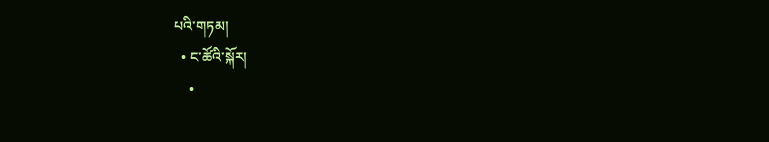པའི་གཏམ།
  • ང་ཚོའི་སྐོར།
    •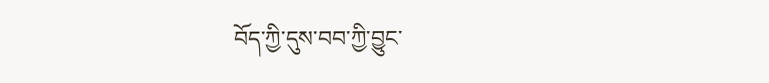བོད་ཀྱི་དུས་བབ་ཀྱི་བྱུང་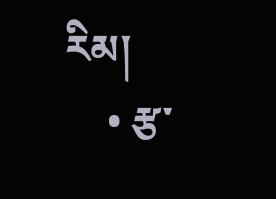རིམ།
    • རྩ་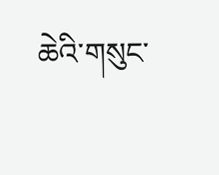ཆེའི་གསུང་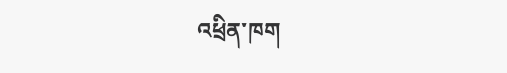འཕྲིན་ཁག